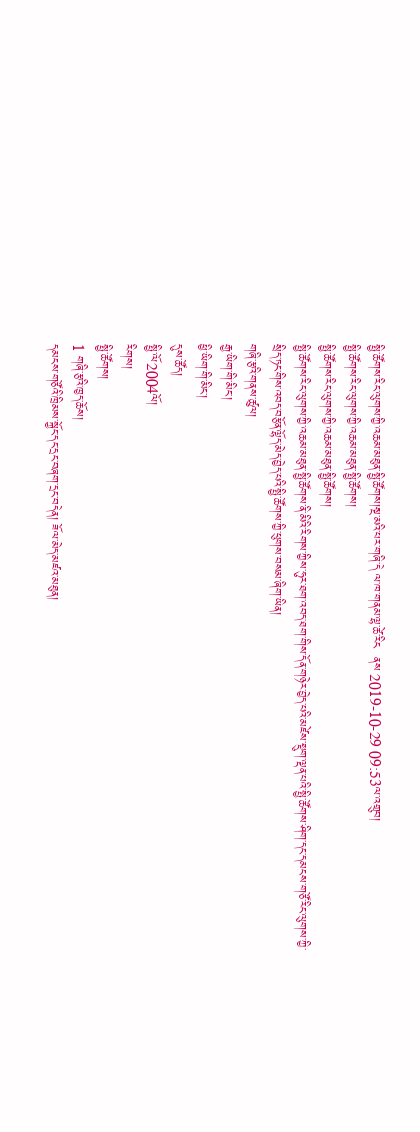སྤྱི་ཚོགས་རིང་ལུགས་ཀྱི་འཆམ་མཐུན་སྤྱི་ཚོགས།སྔ་མའི་པར་གཞི་དེ ལ་ཁ་གནམ་ལྷ་ཚེ་རིང  ནས 2019-10-29 09:53ལ་འགྲུབ།
སྤྱི་ཚོགས་རིང་ལུགས་ཀྱི་འཆམ་མཐུན་སྤྱི་ཚོགས།
སྤྱི་ཚོགས་རིང་ལུགས་ཀྱི་འཆམ་མཐུན་སྤྱི་ཚོགས།
སྤྱི་ཚོགས་རིང་ལུགས་ཀྱི་འཆམ་མཐུན་སྤྱི་ཚོགས་ནི་མིའི་རིགས་ཀྱིས་ཧུར་ཐག་འབད་ཐག་གིས་དོན་གཉེར་བྱེད་པའི་མཛེས་སྡུག་ལྡན་པའི་སྤྱི་ཚོགས་ཤིག་དང་དམངས་གཙོ་རིང་ལུགས་ཀྱི་སྲིད་ཏང་གིས་འབད་བརྩོན་ལྷོད་མེད་བྱེད་པའི་སྤྱི་ཚོགས་ཀྱི་ཕུགས་བསམ་ཞིག་ཡིན།
གཞི་རྩའི་གནས་ཚུལ།
རྒྱ་ཡིག་གི་མིང་།
ཕྱི་ཡིག་གི་མིང་།
དུས་ཚོད།
སྤྱི་ལོ2004ལོ།
རིགས།
སྤྱི་ཚོགས།
1 གཞི་རྩའི་ཁྱད་ཆོས།
དམངས་གཙོའི་ཁྲིམས་སྐྱོང་དང་དྲང་བཞག་དྲང་བདེན། ཟོལ་མེད་མཛའ་མཐུན།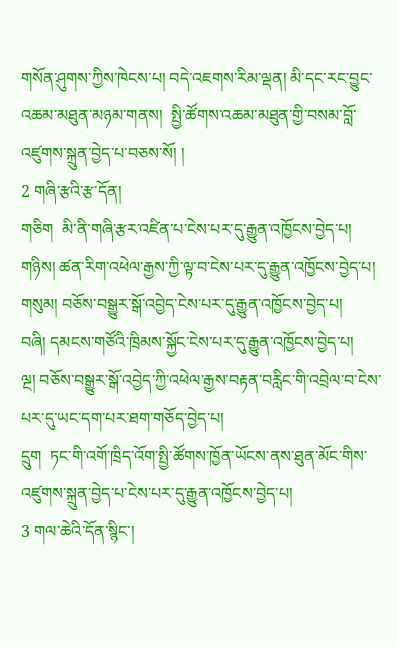གསོན་ཤུགས་ཀྱིས་ཁེངས་པ། བདེ་འཇགས་རིམ་ལྡན། མི་དང་རང་བྱུང་འཆམ་མཐུན་མཉམ་གནས།  སྤྱི་ཚོགས་འཆམ་མཐུན་གྱི་བསམ་བློ་འཛུགས་སྐྲུན་བྱེད་པ་བཅས་སོ། །
2 གཞི་རྩའི་རྩ་དོན།
གཅིག  མི་ནི་གཞི་རྩར་འཛིན་པ་ངེས་པར་དུ་རྒྱུན་འཁྱོངས་བྱེད་པ།
གཉིས། ཚན་རིག་འཕེལ་རྒྱས་ཀྱི་ལྟ་བ་ངེས་པར་དུ་རྒྱུན་འཁྱོངས་བྱེད་པ།
གསུམ། བཅོས་བསྒྱུར་སྒོ་འབྱེད་ངེས་པར་དུ་རྒྱུན་འཁྱོངས་བྱེད་པ།
བཞི། དམངས་གཙོའི་ཁྲིམས་སྐྱོང་ངེས་པར་དུ་རྒྱུན་འཁྱོངས་བྱེད་པ།
ལྔ། བཅོས་བསྒྱུར་སྒོ་འབྱེད་ཀྱི་འཕེལ་རྒྱས་བརྟན་བརླིང་གི་འབྲེལ་བ་ངེས་པར་དུ་ཡང་དག་པར་ཐག་གཅོད་བྱེད་པ།
དྲུག  ཏང་གི་འགོ་ཁྲིད་འོག་སྤྱི་ཚོགས་ཁྱོན་ཡོངས་ནས་ཐུན་མོང་གིས་འཛུགས་སྐྲུན་བྱེད་པ་ངེས་པར་དུ་རྒྱུན་འཁྱོངས་བྱེད་པ།
3 གལ་ཆེའི་དོན་སྙིང་།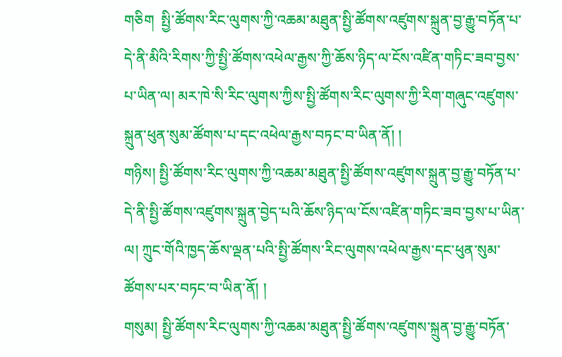གཅིག  སྤྱི་ཚོགས་རིང་ལུགས་ཀྱི་འཆམ་མཐུན་སྤྱི་ཚོགས་འཛུགས་སྐྲུན་བྱ་རྒྱུ་བཏོན་པ་དེ་ནི་མིའི་རིགས་ཀྱི་སྤྱི་ཚོགས་འཕེལ་རྒྱས་ཀྱི་ཆོས་ཉིད་ལ་ངོས་འཛིན་གཏིང་ཟབ་བྱས་པ་ཡིན་ལ། མར་ཁེ་སི་རིང་ལུགས་ཀྱིས་སྤྱི་ཚོགས་རིང་ལུགས་ཀྱི་རིག་གཞུང་འཛུགས་སྐྲུན་ཕུན་སུམ་ཚོགས་པ་དང་འཕེལ་རྒྱས་བཏང་བ་ཡིན་ནོ། །
གཉིས། སྤྱི་ཚོགས་རིང་ལུགས་ཀྱི་འཆམ་མཐུན་སྤྱི་ཚོགས་འཛུགས་སྐྲུན་བྱ་རྒྱུ་བཏོན་པ་དེ་ནི་སྤྱི་ཚོགས་འཛུགས་སྐྲུན་བྱེད་པའི་ཆོས་ཉིད་ལ་ངོས་འཛིན་གཏིང་ཟབ་བྱས་པ་ཡིན་ལ། ཀྲུང་གོའི་ཁྱད་ཆོས་ལྡན་པའི་སྤྱི་ཚོགས་རིང་ལུགས་འཕེལ་རྒྱས་དང་ཕུན་སུམ་ཚོགས་པར་བཏང་བ་ཡིན་ནོ། །
གསུམ། སྤྱི་ཚོགས་རིང་ལུགས་ཀྱི་འཆམ་མཐུན་སྤྱི་ཚོགས་འཛུགས་སྐྲུན་བྱ་རྒྱུ་བཏོན་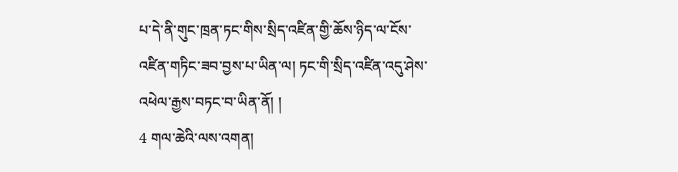པ་དེ་ནི་གུང་ཁྲན་ཏང་གིས་སྲིད་འཛིན་གྱི་ཆོས་ཉིད་ལ་ངོས་འཛིན་གཏིང་ཟབ་བྱས་པ་ཡིན་ལ། ཏང་གི་སྲིད་འཛིན་འདུ་ཤེས་འཕེལ་རྒྱས་བཏང་བ་ཡིན་ནོ། །
4 གལ་ཆེའི་ལས་འགན།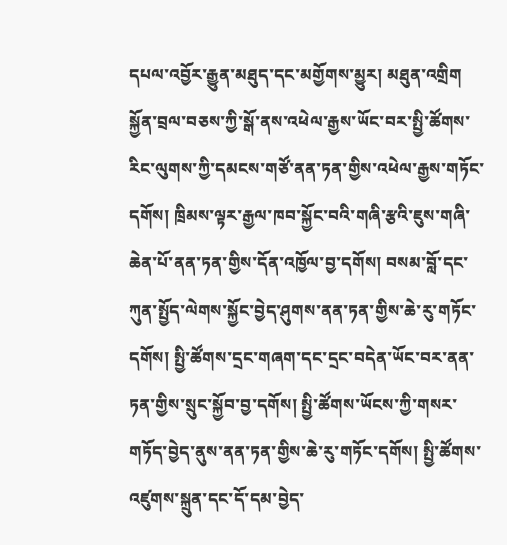དཔལ་འབྱོར་རྒྱུན་མཐུད་དང་མགྱོགས་མྱུར། མཐུན་འགྲིག སྐྱོན་བྲལ་བཅས་ཀྱི་སྒོ་ནས་འཕེལ་རྒྱས་ཡོང་བར་སྤྱི་ཚོགས་རིང་ལུགས་ཀྱི་དམངས་གཙོ་ནན་ཏན་གྱིས་འཕེལ་རྒྱས་གཏོང་དགོས། ཁྲིམས་ལྟར་རྒྱལ་ཁབ་སྐྱོང་བའི་གཞི་རྩའི་ཇུས་གཞི་ཆེན་པོ་ནན་ཏན་གྱིས་དོན་འཁྱོལ་བྱ་དགོས། བསམ་བློ་དང་ཀུན་སྤྱོད་ལེགས་སྐྱོང་བྱེད་ཤུགས་ནན་ཏན་གྱིས་ཆེ་རུ་གཏོང་དགོས། སྤྱི་ཚོགས་དྲང་གཞག་དང་དྲང་བདེན་ཡོང་བར་ནན་ཏན་གྱིས་སྲུང་སྐྱོབ་བྱ་དགོས། སྤྱི་ཚོགས་ཡོངས་ཀྱི་གསར་གཏོད་བྱེད་ནུས་ནན་ཏན་གྱིས་ཆེ་རུ་གཏོང་དགོས། སྤྱི་ཚོགས་འཛུགས་སྐྲུན་དང་དོ་དམ་བྱེད་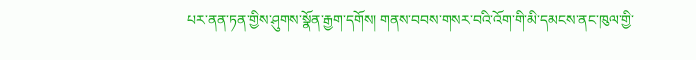པར་ནན་ཏན་གྱིས་ཤུགས་སྣོན་རྒྱག་དགོས། གནས་བབས་གསར་བའི་འོག་གི་མི་དམངས་ནང་ཁུལ་གྱི་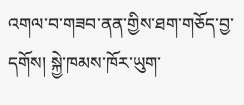འགལ་བ་གཟབ་ནན་གྱིས་ཐག་གཅོད་བྱ་དགོས། སྐྱེ་ཁམས་ཁོར་ཡུག་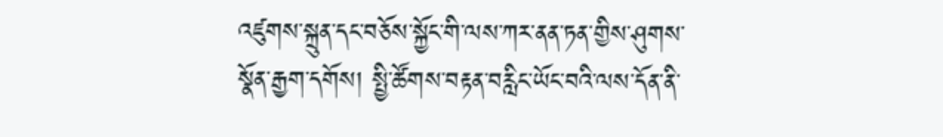འཛུགས་སྐྲུན་དང་བཅོས་སྐྱོང་གི་ལས་ཀར་ནན་ཏན་གྱིས་ཤུགས་སྣོན་རྒྱག་དགོས། སྤྱི་ཚོགས་བརྟན་བརླིང་ཡོང་བའི་ལས་དོན་ནི་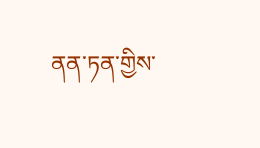ནན་ཏན་གྱིས་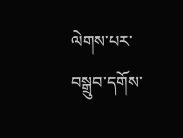ལེགས་པར་བསྒྲུབ་དགོས་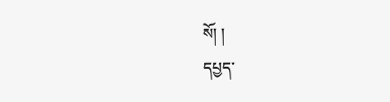སོ། །
དཔྱད་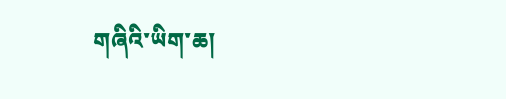གཞིའི་ཡིག་ཆ།